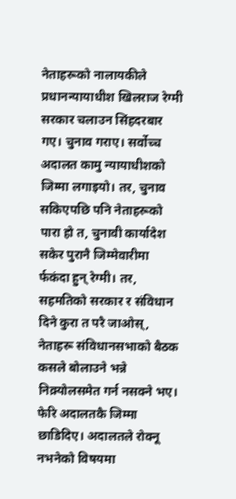नेताहरूको नालायकीले प्रधानन्यायाधीश खिलराज रेग्मी सरकार चलाउन सिंहदरबार गए। चुनाव गराए। सर्वोच्च अदालत कामु न्यायाधीशको जिम्मा लगाइयो। तर, चुनाव सकिएपछि पनि नेताहरूको पारा हो त, चुनावी कार्यादेश सकेर पुरानै जिम्मेवारीमा र्फकंदा हुन् रेग्मी। तर, सहमतिको सरकार र संविधान दिने कुरा त परै जाओस्, नेताहरू संविधानसभाको बैठक कसले बोलाउने भन्ने निक्र्योलसमेत गर्न नसक्ने भए। फेरि अदालतकै जिम्मा छाडिदिए। अदालतले रोक्नू नभनेको विषयमा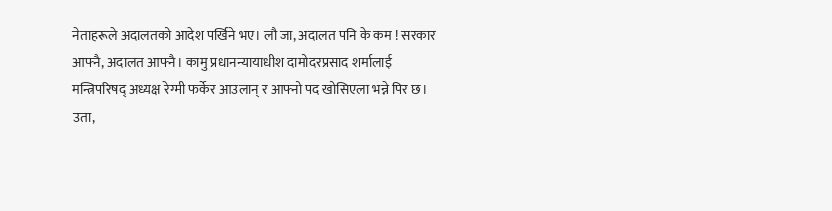नेताहरूले अदालतको आदेश पर्खिने भए। लौ जा, अदालत पनि के कम ! सरकार आफ्नै, अदालत आफ्नै। कामु प्रधानन्यायाधीश दामोदरप्रसाद शर्मालाई मन्त्रिपरिषद् अध्यक्ष रेग्मी फर्केर आउलान् र आफ्नो पद खोसिएला भन्ने पिर छ।
उता,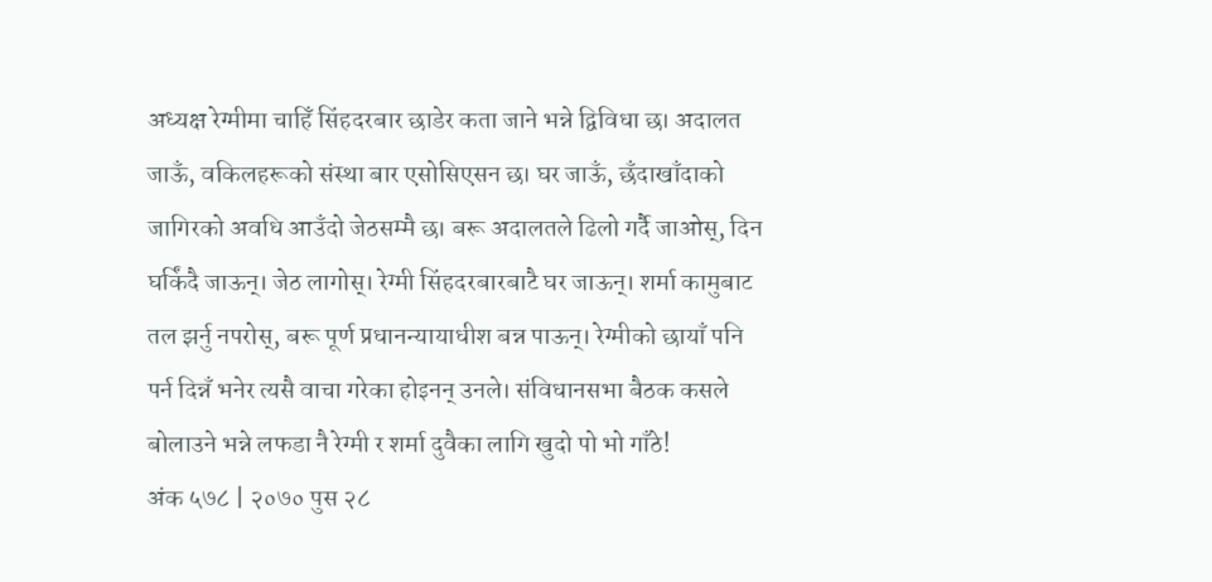अध्यक्ष रेग्मीमा चाहिँ सिंहदरबार छाडेर कता जाने भन्ने द्विविधा छ। अदालत जाऊँ, वकिलहरूको संस्था बार एसोसिएसन छ। घर जाऊँ, छँदाखाँदाको जागिरको अवधि आउँदो जेठसम्मै छ। बरू अदालतले ढिलो गर्दै जाओस्, दिन घर्किंदै जाऊन्। जेठ लागोस्। रेग्मी सिंहदरबारबाटै घर जाऊन्। शर्मा कामुबाट तल झर्नु नपरोस्, बरू पूर्ण प्रधानन्यायाधीश बन्न पाऊन्। रेग्मीको छायाँ पनि पर्न दिन्नँ भनेर त्यसै वाचा गरेका होइनन् उनले। संविधानसभा बैठक कसले बोलाउने भन्ने लफडा नै रेग्मी र शर्मा दुवैका लागि खुदो पो भो गाँठे!
अंक ५७८ | २०७० पुस २८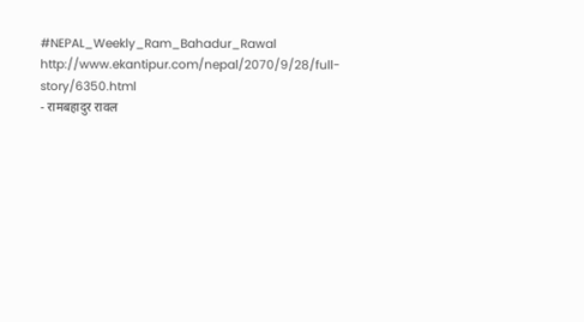#NEPAL_Weekly_Ram_Bahadur_Rawal
http://www.ekantipur.com/nepal/2070/9/28/full-story/6350.html
- रामबहादुर रावल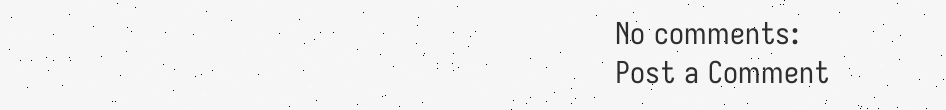No comments:
Post a Comment